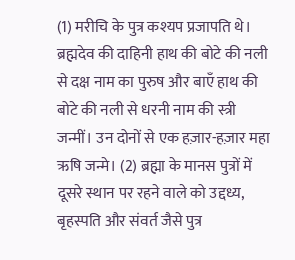(1) मरीचि के पुत्र कश्यप प्रजापति थे। ब्रह्मदेव की दाहिनी हाथ की बोटे की नली से दक्ष नाम का पुरुष और बाएँ हाथ की बोटे की नली से धरनी नाम की स्त्री जन्मीं। उन दोनों से एक हज़ार-हज़ार महा ऋषि जन्मे। (2) ब्रह्मा के मानस पुत्रों में दूसरे स्थान पर रहने वाले को उद्दध्य, बृहस्पति और संवर्त जैसे पुत्र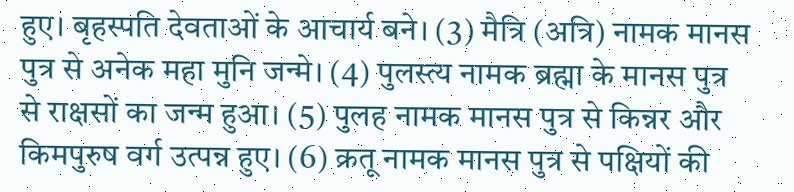हुए। बृहस्पति देवताओं के आचार्य बने। (3) मैत्रि (अत्रि) नामक मानस पुत्र से अनेक महा मुनि जन्मे। (4) पुलस्त्य नामक ब्रह्मा के मानस पुत्र से राक्षसों का जन्म हुआ। (5) पुलह नामक मानस पुत्र से किन्नर और किमपुरुष वर्ग उत्पन्न हुए। (6) क्रतू नामक मानस पुत्र से पक्षियों की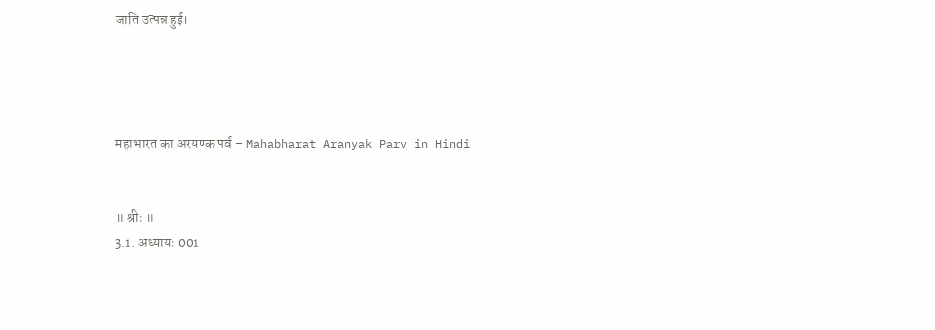जाति उत्पन्न हुई।




महाभारत का अरयण्क पर्व – Mahabharat Aranyak Parv in Hindi


॥ श्रीः ॥
3.1. अध्यायः 001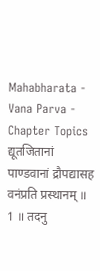Mahabharata - Vana Parva - Chapter Topics
द्यूतजितानां पाण्डवानां द्रौपद्यासह वनंप्रति प्रस्थानम् ॥ 1 ॥ तदनु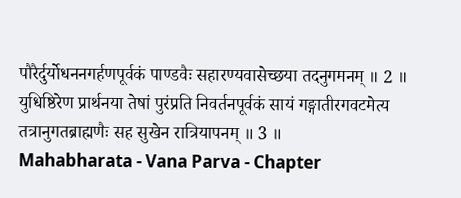पौरैर्दुर्योधननगर्हणपूर्वकं पाण्डवैः सहारण्यवासेच्छया तदनुगमनम् ॥ 2 ॥ युधिष्ठिरेण प्रार्थनया तेषां पुरंप्रति निवर्तनपूर्वकं सायं गङ्गातीरगवटमेत्य तत्रानुगतब्राह्मणैः सह सुखेन रात्रियापनम् ॥ 3 ॥
Mahabharata - Vana Parva - Chapter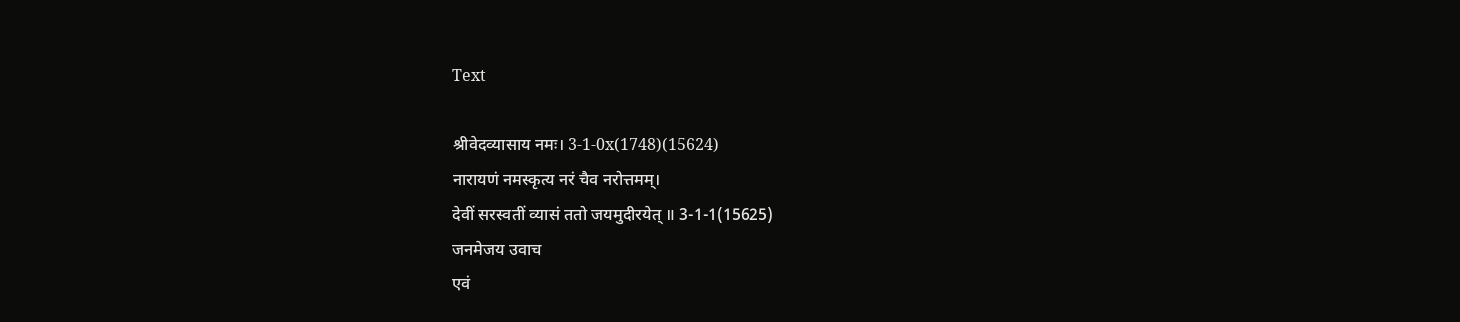Text

श्रीवेदव्यासाय नमः। 3-1-0x(1748)(15624)
नारायणं नमस्कृत्य नरं चैव नरोत्तमम्।
देवीं सरस्वतीं व्यासं ततो जयमुदीरयेत् ॥ 3-1-1(15625)
जनमेजय उवाच
एवं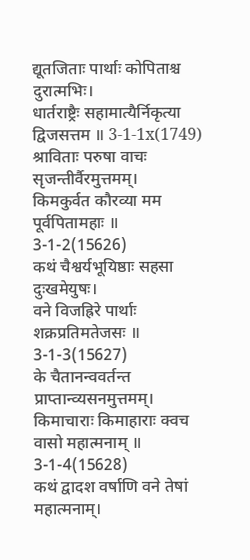द्यूतजिताः पार्थाः कोपिताश्च दुरात्मभिः।
धार्तराष्ट्रैः सहामात्यैर्निकृत्या द्विजसत्तम ॥ 3-1-1x(1749)
श्राविताः परुषा वाचः सृजन्तीर्वैरमुत्तमम्।
किमकुर्वत कौरव्या मम पूर्वपितामहाः ॥ 3-1-2(15626)
कथं चैश्वर्यभूयिष्ठाः सहसा दुःखमेयुषः।
वने विजह्रिरे पार्थाः शक्रप्रतिमतेजसः ॥ 3-1-3(15627)
के चैतानन्ववर्तन्त प्राप्तान्व्यसनमुत्तमम्।
किमाचाराः किमाहाराः क्वच वासो महात्मनाम् ॥ 3-1-4(15628)
कथं द्वादश वर्षाणि वने तेषां महात्मनाम्।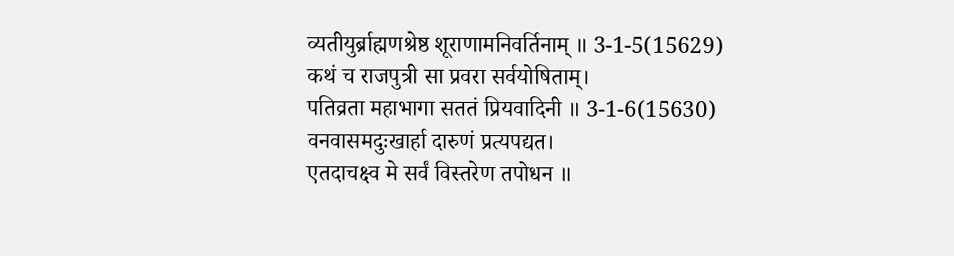व्यतीयुर्ब्राह्मणश्रेष्ठ शूराणामनिवर्तिनाम् ॥ 3-1-5(15629)
कथं च राजपुत्री सा प्रवरा सर्वयोषिताम्।
पतिव्रता महाभागा सततं प्रियवादिनी ॥ 3-1-6(15630)
वनवासमदुःखार्हा दारुणं प्रत्यपद्यत।
एतदाचक्ष्व मे सर्वं विस्तरेण तपोधन ॥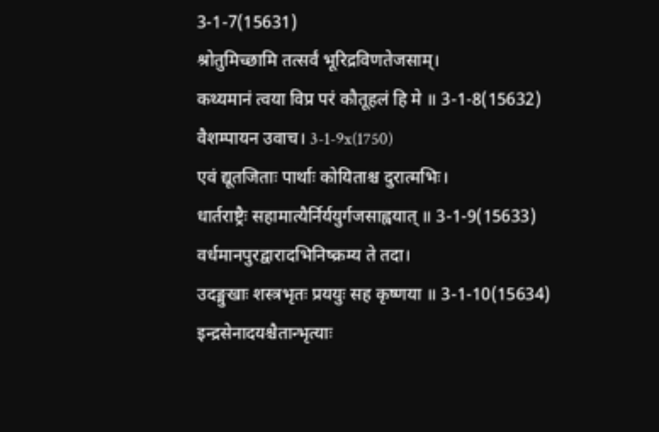3-1-7(15631)
श्रोतुमिच्छामि तत्सर्वं भूरिद्रविणतेजसाम्।
कथ्यमानं त्वया विप्र परं कौतूहलं हि मे ॥ 3-1-8(15632)
वैशम्पायन उवाच। 3-1-9x(1750)
एवं द्यूतजिताः पार्थाः कोयिताश्च दुरात्मभिः।
धार्तराष्ट्रैः सहामात्यैर्निर्ययुर्गजसाह्वयात् ॥ 3-1-9(15633)
वर्धमानपुरद्वारादभिनिष्क्रम्य ते तदा।
उदङ्मुखाः शस्त्रभृतः प्रययुः सह कृष्णया ॥ 3-1-10(15634)
इन्द्रसेनादयश्चैतान्भृत्याः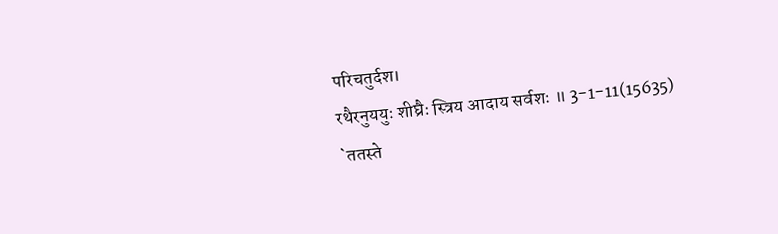परिचतुर्दश।
रथैरनुययुः शीघ्रैः स्त्रिय आदाय सर्वशः ॥ 3-1-11(15635)
`ततस्ते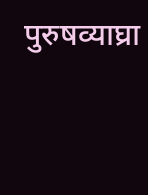पुरुषव्याघ्रा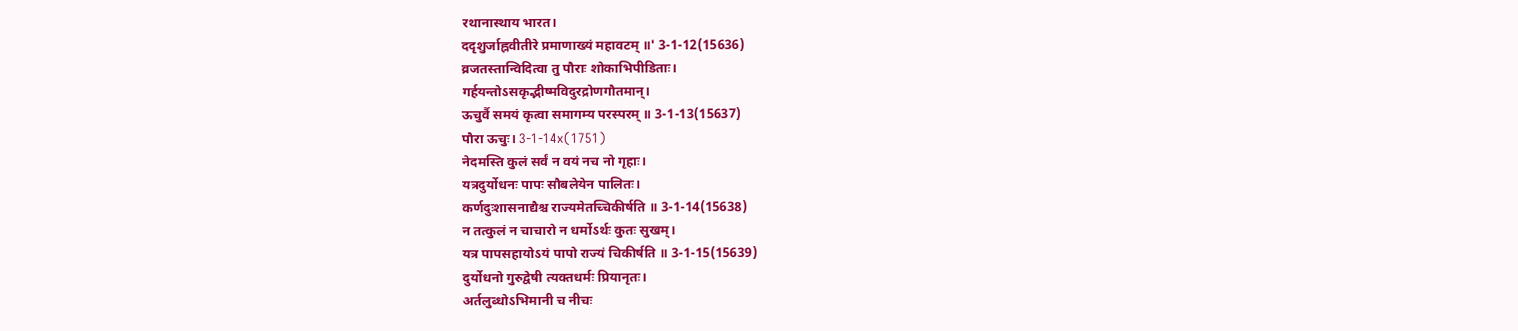रथानास्थाय भारत।
ददृशुर्जाह्नवीतीरे प्रमाणाख्यं महावटम् ॥' 3-1-12(15636)
व्रजतस्तान्विदित्वा तु पौराः शोकाभिपीडिताः।
गर्हयन्तोऽसकृद्भीष्मविदुरद्रोणगौतमान्।
ऊचुर्वै समयं कृत्वा समागम्य परस्परम् ॥ 3-1-13(15637)
पौरा ऊचुः। 3-1-14x(1751)
नेदमस्ति कुलं सर्वं न वयं नच नो गृहाः।
यत्रदुर्योधनः पापः सौबलेयेन पालितः।
कर्णदुःशासनाद्यैश्च राज्यमेतच्चिकीर्षति ॥ 3-1-14(15638)
न तत्कुलं न चाचारो न धर्मोऽर्थः कुतः सुखम्।
यत्र पापसहायोऽयं पापो राज्यं चिकीर्षति ॥ 3-1-15(15639)
दुर्योधनो गुरुद्वेषी त्यक्तधर्मः प्रियानृतः।
अर्तलुब्धोऽभिमानी च नीचः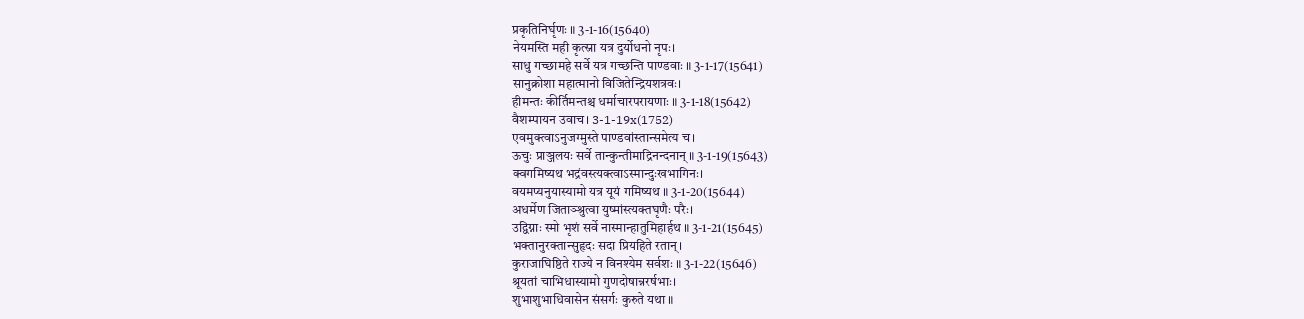प्रकृतिनिर्घृणः ॥ 3-1-16(15640)
नेयमस्ति मही कृत्स्ना यत्र दुर्योधनो नृपः।
साधु गच्छामहे सर्वे यत्र गच्छन्ति पाण्डवाः ॥ 3-1-17(15641)
सानुक्रोशा महात्मानो विजितेन्द्रियशत्रवः।
हीमन्तः कीर्तिमन्तश्च धर्माचारपरायणाः ॥ 3-1-18(15642)
वैशम्पायन उवाच। 3-1-19x(1752)
एवमुक्त्वाऽनुजग्मुस्ते पाण्डवांस्तान्समेत्य च।
ऊचुः प्राञ्जलयः सर्वे तान्कुन्तीमाद्रिनन्दनान् ॥ 3-1-19(15643)
क्वगमिष्यथ भद्रंवस्त्यक्त्वाऽस्मान्दुःखभागिनः।
वयमप्यनुयास्यामो यत्र यूयं गमिष्यथ ॥ 3-1-20(15644)
अधर्मेण जिताञ्श्रुत्वा युष्मांस्त्यक्तघृणैः परैः।
उद्विग्नाः स्मो भृशं सर्वे नास्मान्हातुमिहार्हथ ॥ 3-1-21(15645)
भक्तानुरक्तान्सुहृदः सदा प्रियहिते रतान्।
कुराजाघिष्ठिते राज्ये न विनश्येम सर्वशः ॥ 3-1-22(15646)
श्रूयतां चाभिधास्यामो गुणदोषान्नरर्षभाः।
शुभाशुभाधिवासेन संसर्गः कुरुते यथा ॥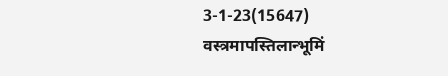3-1-23(15647)
वस्त्रमापस्तिलान्भूमिं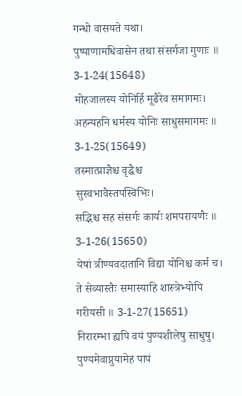गन्धो वासयते यथा।
पुष्पाणामधिवासेन तथा संसर्गजा गुणाः ॥ 3-1-24(15648)
मोहजालस्य योनिर्हि मूढैरेव समागमः।
अहन्यहनि धर्मस्य योनिः साधुसमागमः ॥ 3-1-25(15649)
तस्मात्प्राज्ञैश्च वृद्धैश्च सुस्वभावैस्तपस्विभिः।
सद्भिश्च सह संसर्गः कार्यः शमपरायणैः ॥ 3-1-26(15650)
येषां त्रीण्यवदातानि विद्या योनिश्च कर्म च।
ते सेव्यास्तैः समास्याहि शास्त्रेभ्योपि गरीयसी ॥ 3-1-27(15651)
निरारम्भा ह्यपि वयं पुण्यशीलेषु साधुषु।
पुण्यमेवाप्नुयामेह पापं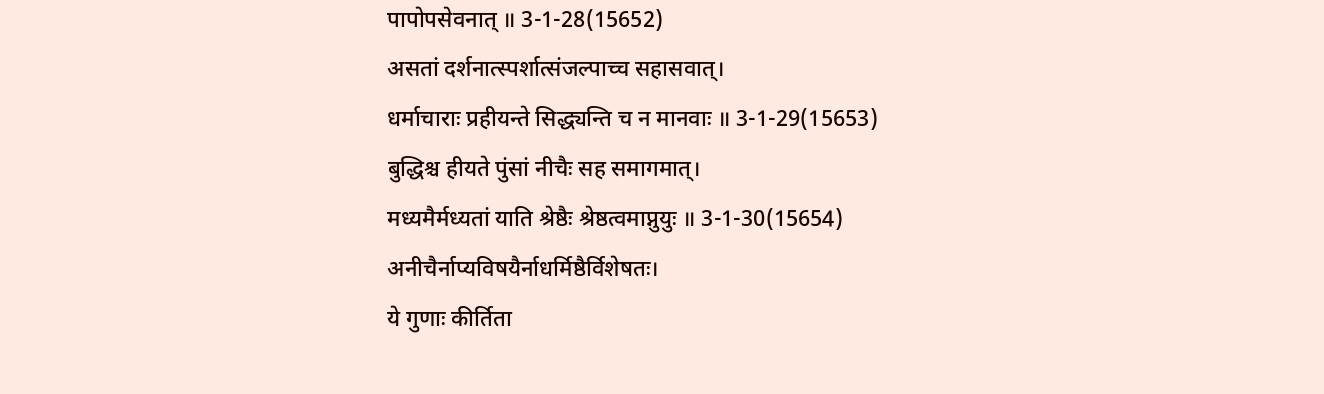पापोपसेवनात् ॥ 3-1-28(15652)
असतां दर्शनात्स्पर्शात्संजल्पाच्च सहासवात्।
धर्माचाराः प्रहीयन्ते सिद्ध्यन्ति च न मानवाः ॥ 3-1-29(15653)
बुद्धिश्च हीयते पुंसां नीचैः सह समागमात्।
मध्यमैर्मध्यतां याति श्रेष्ठैः श्रेष्ठत्वमाप्नुयुः ॥ 3-1-30(15654)
अनीचैर्नाप्यविषयैर्नाधर्मिष्ठैर्विशेषतः।
ये गुणाः कीर्तिता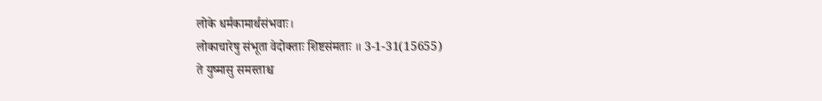लोके धर्मकामार्थसंभवाः।
लोकाचारेषु संभूता वेदोक्ताः शिष्टसंमताः ॥ 3-1-31(15655)
ते युष्मासु समस्ताश्च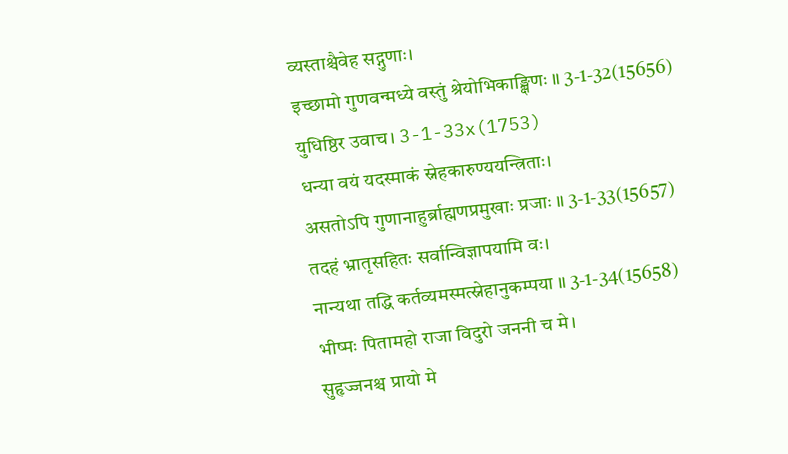व्यस्ताश्चैवेह सद्गुणाः।
इच्छामो गुणवन्मध्ये वस्तुं श्रेयोभिकाङ्क्षिणः ॥ 3-1-32(15656)
युधिष्ठिर उवाच। 3-1-33x(1753)
धन्या वयं यदस्माकं स्नेहकारुण्ययन्त्रिताः।
असतोऽपि गुणानाहुर्ब्राह्मणप्रमुखाः प्रजाः ॥ 3-1-33(15657)
तदहं भ्रातृसहितः सर्वान्विज्ञापयामि वः।
नान्यथा तद्धि कर्तव्यमस्मत्स्नेहानुकम्पया ॥ 3-1-34(15658)
भीष्मः पितामहो राजा विदुरो जननी च मे।
सुहृज्जनश्च प्रायो मे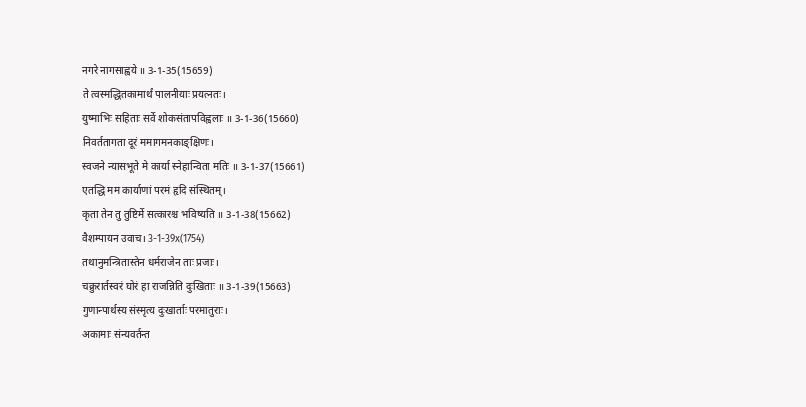नगरे नागसाह्वये ॥ 3-1-35(15659)
ते त्वस्मद्धितकामार्थं पालनीयाः प्रयत्नतः।
युष्माभिः सहिताः सर्वे शोकसंतापविह्वलाः ॥ 3-1-36(15660)
निवर्ततागता दूरं ममागमनकाङ्क्षिणः।
स्वजने न्यासभूते मे कार्या स्नेहान्विता मतिः ॥ 3-1-37(15661)
एतद्धि मम कार्याणां परमं हृदि संस्थितम्।
कृता तेन तु तुष्टिर्मे सत्कारश्च भविष्यति ॥ 3-1-38(15662)
वैशम्पायन उवाच। 3-1-39x(1754)
तथानुमन्त्रितास्तेन धर्मराजेन ताः प्रजाः।
चक्रुरार्तस्वरं घोरं हा राजन्निति दुःखिताः ॥ 3-1-39(15663)
गुणान्पार्थस्य संस्मृत्य दुःखार्ताः परमातुराः।
अकामाः संन्यवर्तन्त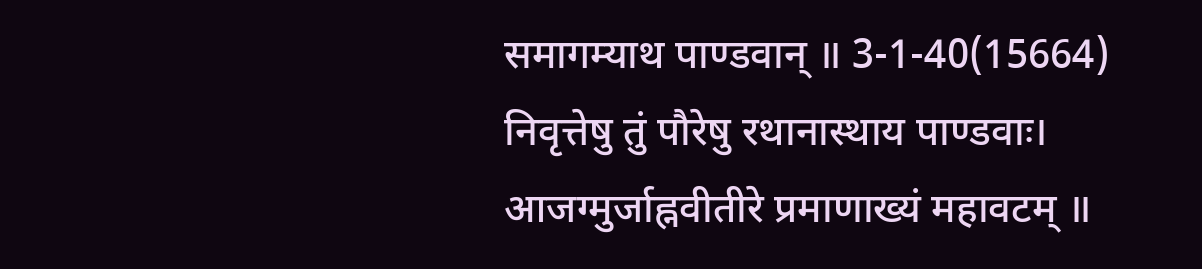समागम्याथ पाण्डवान् ॥ 3-1-40(15664)
निवृत्तेषु तुं पौरेषु रथानास्थाय पाण्डवाः।
आजग्मुर्जाह्नवीतीरे प्रमाणाख्यं महावटम् ॥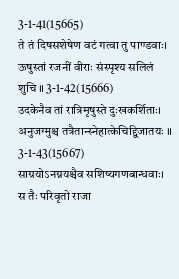3-1-41(15665)
ते तं दिषसशेषेण वटं गत्वा तु पाण्डवाः।
ऊषुस्तां रजनीं वीराः संस्पृश्य सलिलं शुचि ॥ 3-1-42(15666)
उदकेनैव तां रात्रिमृषुस्ते दुःखकर्शिताः।
अनुजग्मुश्च तत्रैतान्स्नेहात्केचिद्द्विजातयः ॥ 3-1-43(15667)
साग्रयोऽनग्नयश्चैव सशिष्यगणबान्धवाः।
स तैः परिवृतो राजा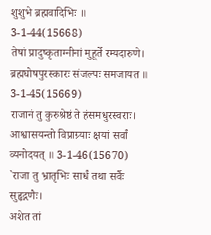शुशुभे ब्रह्मवादिभिः ॥ 3-1-44(15668)
तेषां प्रादुष्कृताग्नीनां मुहूर्ते रम्यदारुणे।
ब्रह्मघोषपुरस्कारः संजल्पः समजायत ॥ 3-1-45(15669)
राजानं तु कुरुश्रेष्ठं ते हंसमधुरस्वराः।
आश्वासयन्तो विप्राग्र्याः क्षयां सर्वां व्यनोदयत् ॥ 3-1-46(15670)
`राजा तु भ्रातृभिः सार्धं तथा सर्वैः सुहृद्गणैः।
अशेत तां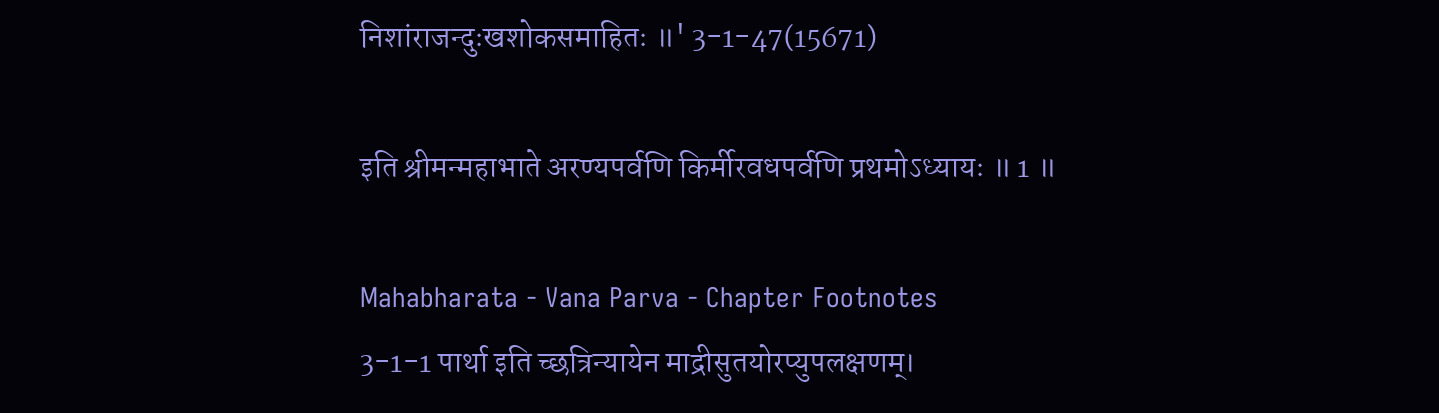निशांराजन्दुःखशोकसमाहितः ॥' 3-1-47(15671)

इति श्रीमन्महाभाते अरण्यपर्वणि किर्मीरवधपर्वणि प्रथमोऽध्यायः ॥ 1 ॥

Mahabharata - Vana Parva - Chapter Footnotes
3-1-1 पार्था इति च्छत्रिन्यायेन माद्रीसुतयोरप्युपलक्षणम्।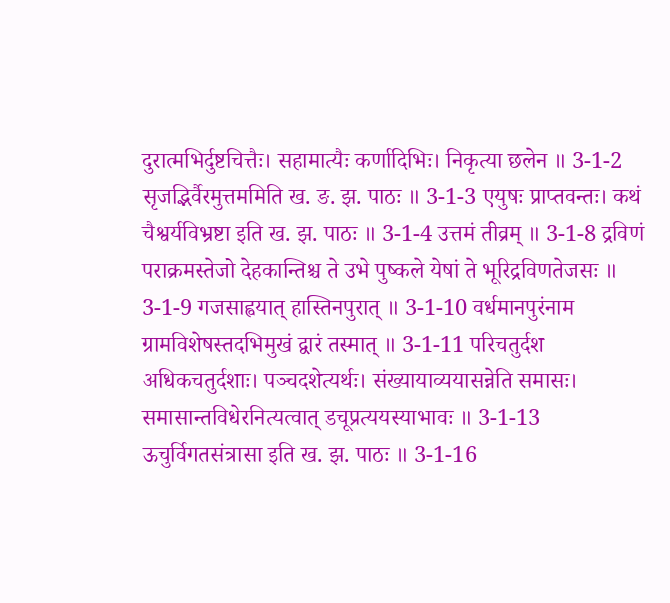दुरात्मभिर्दुष्टचित्तैः। सहामात्यैः कर्णादिभिः। निकृत्या छलेन ॥ 3-1-2 सृजद्भिर्वैरमुत्तममिति ख. ङ. झ. पाठः ॥ 3-1-3 एयुषः प्राप्तवन्तः। कथं चैश्वर्यविभ्रष्टा इति ख. झ. पाठः ॥ 3-1-4 उत्तमं तीव्रम् ॥ 3-1-8 द्रविणं पराक्रमस्तेजो देहकान्तिश्च ते उभे पुष्कले येषां ते भूरिद्रविणतेजसः ॥ 3-1-9 गजसाह्वयात् हास्तिनपुरात् ॥ 3-1-10 वर्धमानपुरंनाम ग्रामविशेषस्तदभिमुखं द्वारं तस्मात् ॥ 3-1-11 परिचतुर्दश अधिकचतुर्दशाः। पञ्चदशेत्यर्थः। संख्यायाव्ययासन्नेति समासः। समासान्तविधेरनित्यत्वात् डचूप्रत्ययस्याभावः ॥ 3-1-13 ऊचुर्विगतसंत्रासा इति ख. झ. पाठः ॥ 3-1-16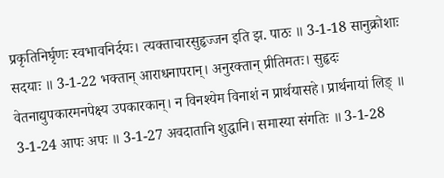प्रकृतिनिर्घृणः स्वभावनिर्दयः। त्यक्ताचारसुहृज्जन इति झ. पाठः ॥ 3-1-18 सानुक्रोशाः सदयाः ॥ 3-1-22 भक्तान् आराधनापरान्। अनुरक्तान् प्रीतिमतः। सुहृदः वेतनाद्युपकारमनपेक्ष्य उपकारकान्। न विनश्येम विनाशं न प्रार्थयासहे। प्रार्थनायां लिङ् ॥ 3-1-24 आपः अपः ॥ 3-1-27 अवदातानि शुद्धानि। समास्या संगतिः ॥ 3-1-28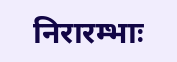निरारम्भाः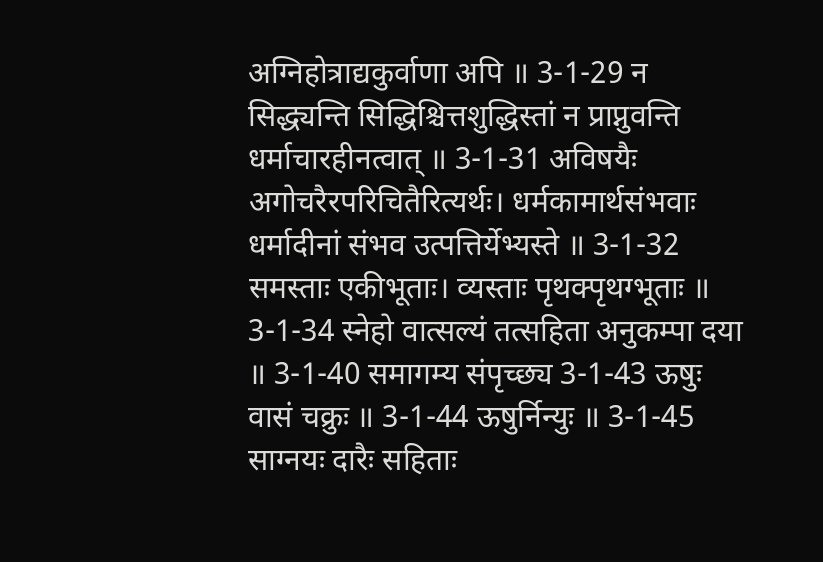अग्निहोत्राद्यकुर्वाणा अपि ॥ 3-1-29 न सिद्ध्यन्ति सिद्धिश्चित्तशुद्धिस्तां न प्राप्नुवन्ति धर्माचारहीनत्वात् ॥ 3-1-31 अविषयैः अगोचरैरपरिचितैरित्यर्थः। धर्मकामार्थसंभवाः धर्मादीनां संभव उत्पत्तिर्येभ्यस्ते ॥ 3-1-32 समस्ताः एकीभूताः। व्यस्ताः पृथक्पृथग्भूताः ॥ 3-1-34 स्नेहो वात्सल्यं तत्सहिता अनुकम्पा दया ॥ 3-1-40 समागम्य संपृच्छ्य 3-1-43 ऊषुः वासं चक्रुः ॥ 3-1-44 ऊषुर्निन्युः ॥ 3-1-45 साग्नयः दारैः सहिताः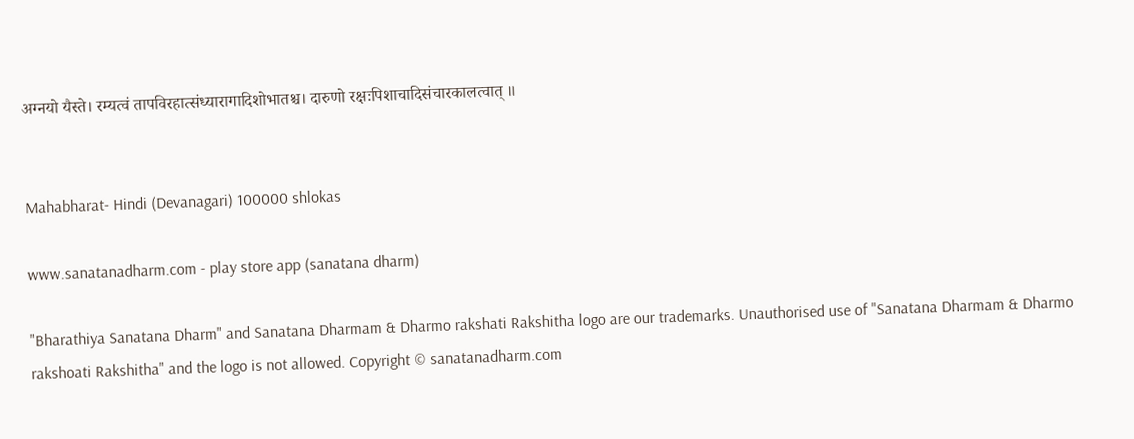अग्नयो यैस्ते। रम्यत्वं तापविरहात्संध्यारागादिशोभातश्च। दारुणो रक्षःपिशाचादिसंचारकालत्वात् ॥


Mahabharat- Hindi (Devanagari) 100000 shlokas

www.sanatanadharm.com - play store app (sanatana dharm)

"Bharathiya Sanatana Dharm" and Sanatana Dharmam & Dharmo rakshati Rakshitha logo are our trademarks. Unauthorised use of "Sanatana Dharmam & Dharmo rakshoati Rakshitha" and the logo is not allowed. Copyright © sanatanadharm.com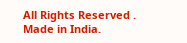All Rights Reserved . Made in India.